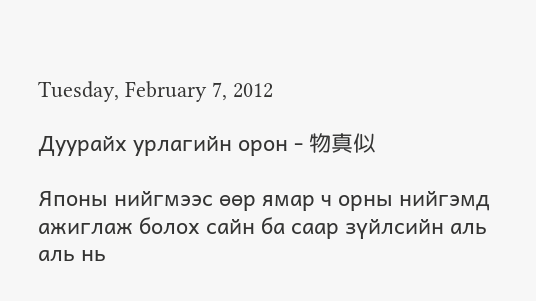Tuesday, February 7, 2012

Дуурайх урлагийн орон - 物真似

Японы нийгмээс өөр ямар ч орны нийгэмд ажиглаж болох сайн ба саар зүйлсийн аль аль нь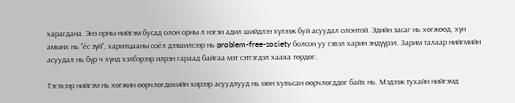харагдана. Энэ орны нийгэм бусад олон орны л нэгэн адил шийдлээ хүлээж буй асуудал олонтой. Эдийн засаг нь хөгжөөд, хүн амынх нь "ёс зүй", харилцааны соёл дээшилсээр нь problem-free-society болсон уу гэвэл харин эндүүрэл. Зарим талаар нийгмийн асуудал нь бүр ч хүнд хэлбэрээр илрэн гараад байгаа мэт сэтгэгдэл хааяа төрдөг.

Тэгэхээр нийгэм нь хөгжин өөрчлөгдөхийн хирээр асуудлууд нь мөн хувьсан өөрчлөгддөг байх нь. Мэдээж тухайн нийгэмд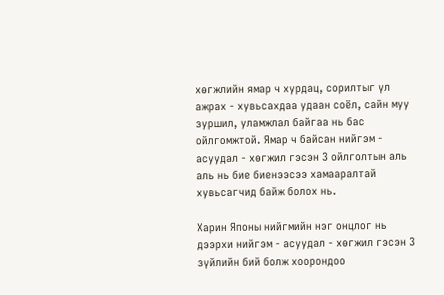хөгжлийн ямар ч хурдац, сорилтыг үл ажрах - хувьсахдаа удаан соёл, сайн муу зуршил, уламжлал байгаа нь бас ойлгомжтой. Ямар ч байсан нийгэм - асуудал - хөгжил гэсэн 3 ойлголтын аль аль нь бие биенээсээ хамааралтай хувьсагчид байж болох нь.

Харин Японы нийгмийн нэг онцлог нь дээрхи нийгэм - асуудал - хөгжил гэсэн 3 зүйлийн бий болж хоорондоо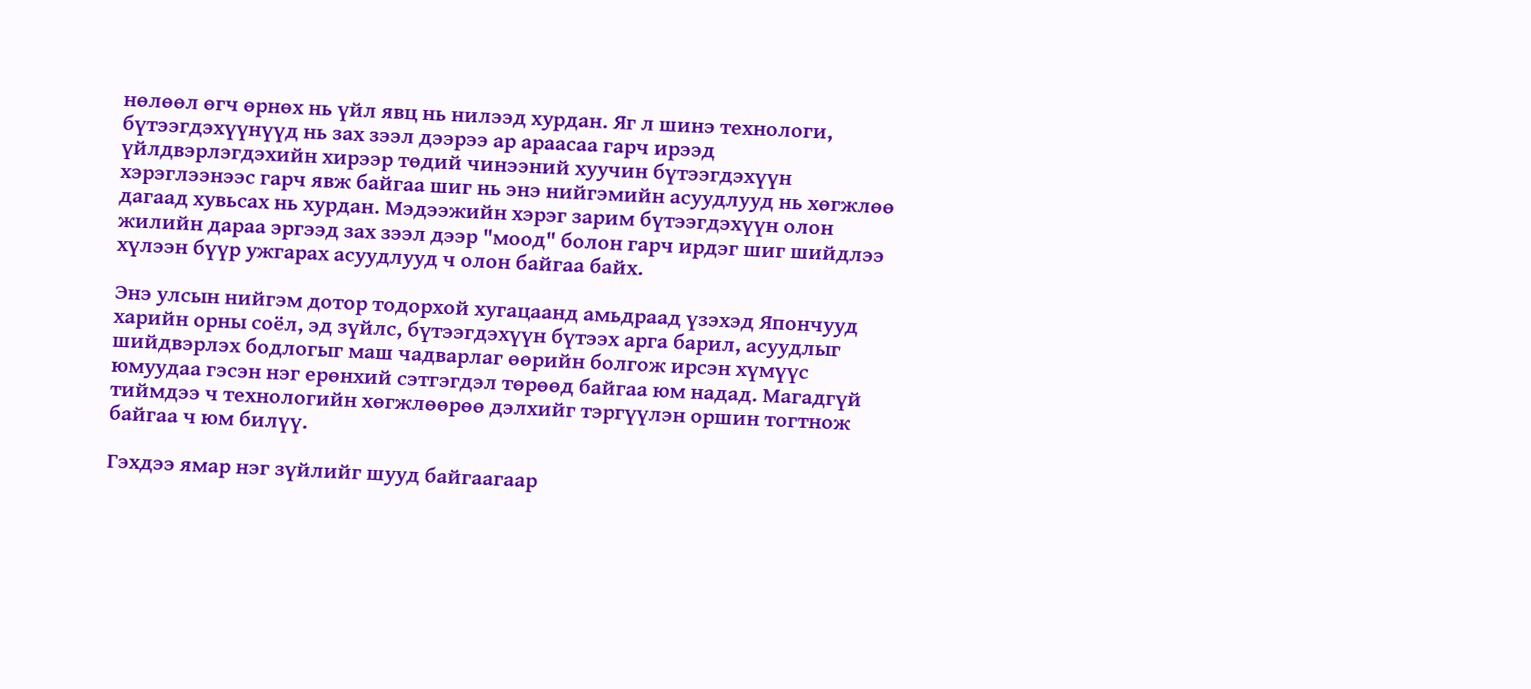нөлөөл өгч өрнөх нь үйл явц нь нилээд хурдан. Яг л шинэ технологи, бүтээгдэхүүнүүд нь зах зээл дээрээ ар араасаа гарч ирээд үйлдвэрлэгдэхийн хирээр төдий чинээний хуучин бүтээгдэхүүн хэрэглээнээс гарч явж байгаа шиг нь энэ нийгэмийн асуудлууд нь хөгжлөө дагаад хувьсах нь хурдан. Мэдээжийн хэрэг зарим бүтээгдэхүүн олон жилийн дараа эргээд зах зээл дээр "моод" болон гарч ирдэг шиг шийдлээ хүлээн бүүр ужгарах асуудлууд ч олон байгаа байх.

Энэ улсын нийгэм дотор тодорхой хугацаанд амьдраад үзэхэд Япончууд харийн орны соёл, эд зүйлс, бүтээгдэхүүн бүтээх арга барил, асуудлыг шийдвэрлэх бодлогыг маш чадварлаг өөрийн болгож ирсэн хүмүүс юмуудаа гэсэн нэг ерөнхий сэтгэгдэл төрөөд байгаа юм надад. Магадгүй тиймдээ ч технологийн хөгжлөөрөө дэлхийг тэргүүлэн оршин тогтнож байгаа ч юм билүү.

Гэхдээ ямар нэг зүйлийг шууд байгаагаар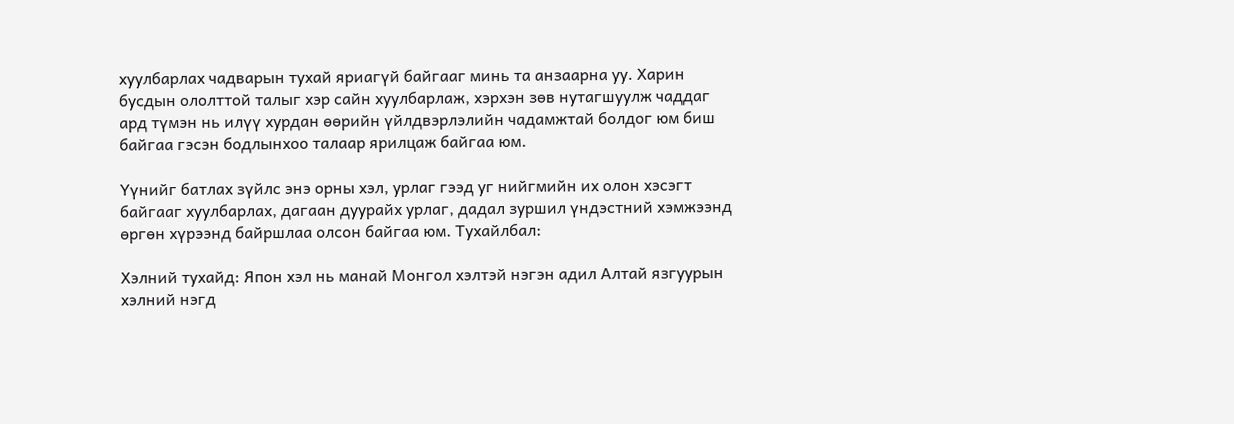хуулбарлах чадварын тухай яриагүй байгааг минь та анзаарна уу. Харин бусдын ололттой талыг хэр сайн хуулбарлаж, хэрхэн зөв нутагшуулж чаддаг ард түмэн нь илүү хурдан өөрийн үйлдвэрлэлийн чадамжтай болдог юм биш байгаа гэсэн бодлынхоо талаар ярилцаж байгаа юм.

Үүнийг батлах зүйлс энэ орны хэл, урлаг гээд уг нийгмийн их олон хэсэгт байгааг хуулбарлах, дагаан дуурайх урлаг, дадал зуршил үндэстний хэмжээнд өргөн хүрээнд байршлаа олсон байгаа юм. Тухайлбал:

Хэлний тухайд: Япон хэл нь манай Монгол хэлтэй нэгэн адил Алтай язгуурын хэлний нэгд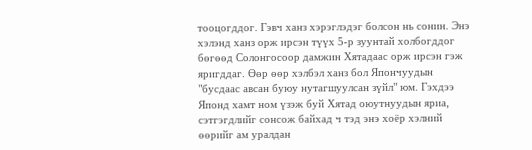тооцогддог. Гэвч ханз хэрэглэдэг болсон нь сонин. Энэ хэлэнд ханз орж ирсэн түүх 5-р зуунтай холбогддог бөгөөд Солонгосоор дамжин Хятадаас орж ирсэн гэж яригддаг. Өөр өөр хэлбэл ханз бол Япончуудын "бусдаас авсан буюу нутагшуулсан зүйл" юм. Гэхдээ Японд хамт ном үзэж буй Хятад оюутнуудын яриа, сэтгэгдлийг сонсож байхад ч тэд энэ хоёр хэлний өөрийг ам уралдан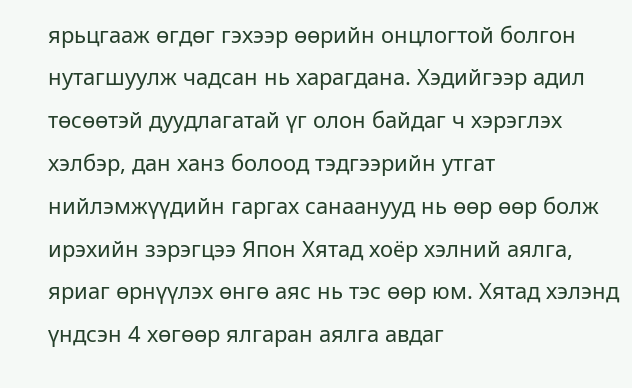ярьцгааж өгдөг гэхээр өөрийн онцлогтой болгон нутагшуулж чадсан нь харагдана. Хэдийгээр адил төсөөтэй дуудлагатай үг олон байдаг ч хэрэглэх хэлбэр, дан ханз болоод тэдгээрийн утгат нийлэмжүүдийн гаргах санаанууд нь өөр өөр болж ирэхийн зэрэгцээ Япон Хятад хоёр хэлний аялга, яриаг өрнүүлэх өнгө аяс нь тэс өөр юм. Хятад хэлэнд үндсэн 4 хөгөөр ялгаран аялга авдаг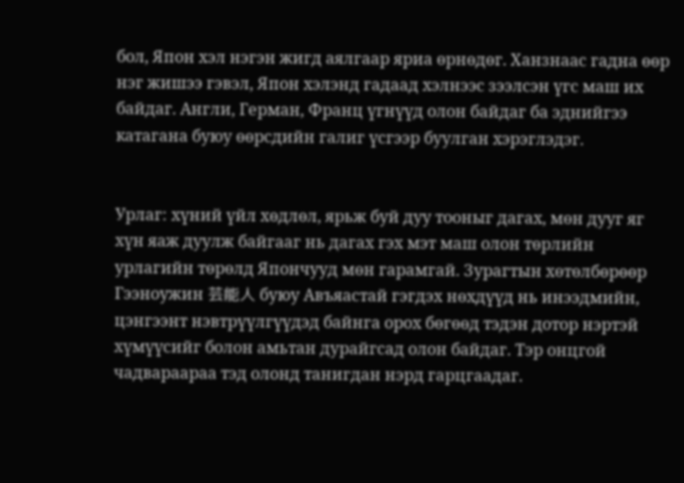бол, Япон хэл нэгэн жигд аялгаар яриа өрнөдөг. Ханзнаас гадна өөр нэг жишээ гэвэл, Япон хэлэнд гадаад хэлнээс зээлсэн үгс маш их байдаг. Англи, Герман, Франц үгнүүд олон байдаг ба эднийгээ катагана буюу өөрсдийн галиг үсгээр буулган хэрэглэдэг.


Урлаг: хүний үйл хөдлөл, ярьж буй дуу тооныг дагах, мөн дууг яг хүн яаж дуулж байгааг нь дагах гэх мэт маш олон төрлийн урлагийн төрөлд Япончууд мөн гарамгай. Зурагтын хөтөлбөрөөр Гээноужин 芸能人 буюу Авъяастай гэгдэх нөхдүүд нь инээдмийн, цэнгээнт нэвтрүүлгүүдэд байнга орох бөгөөд тэдэн дотор нэртэй хүмүүсийг болон амьтан дурайгсад олон байдаг. Тэр онцгой чадвараараа тэд олонд танигдан нэрд гарцгаадаг.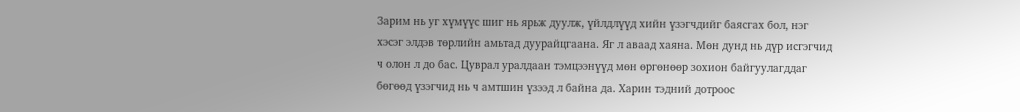Зарим нь уг хүмүүс шиг нь ярьж дуулж, үйлдлүүд хийн үзэгчдийг баясгах бол, нэг хэсэг элдэв төрлийн амьтад дуурайцгаана. Яг л аваад хаяна. Мөн дунд нь дүр исгэгчид ч олон л до бас. Цуврал уралдаан тэмцээнүүд мөн өргөнөөр зохион байгуулагддаг бөгөөд үзэгчид нь ч амтшин үзээд л байна да. Харин тэдний дотроос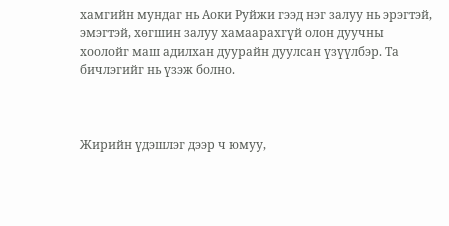хамгийн мундаг нь Аоки Руйжи гээд нэг залуу нь эрэгтэй, эмэгтэй, хөгшин залуу хамаарахгүй олон дуучны хоолойг маш адилхан дуурайн дуулсан үзүүлбэр. Та бичлэгийг нь үзэж болно.



Жирийн үдэшлэг дээр ч юмуу,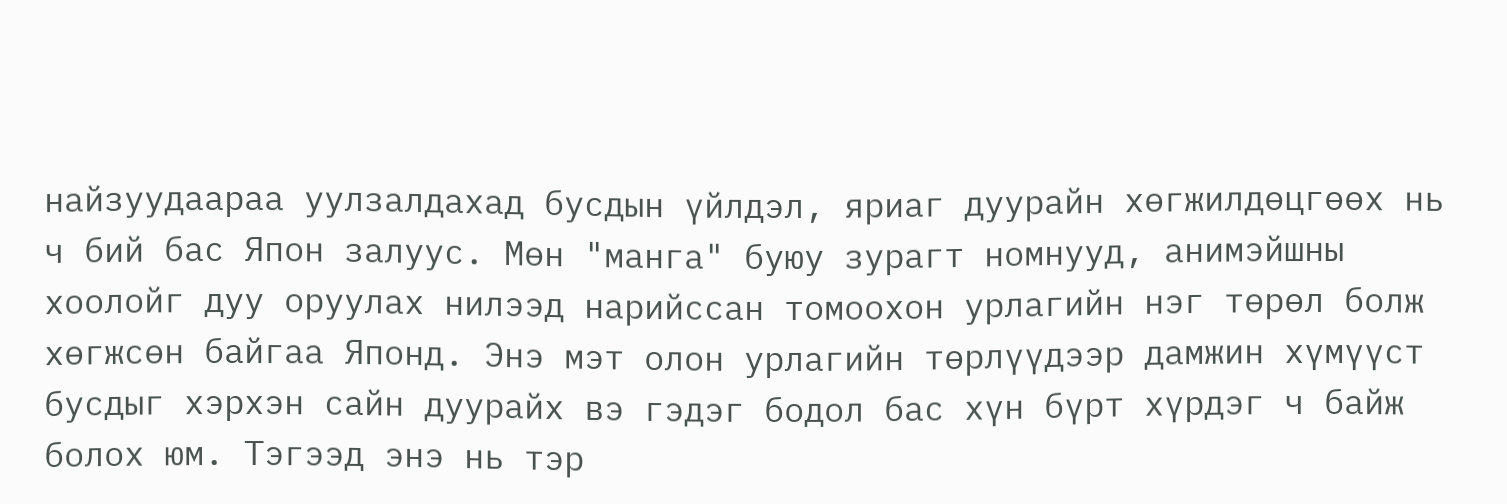найзуудаараа уулзалдахад бусдын үйлдэл, яриаг дуурайн хөгжилдөцгөөх нь ч бий бас Япон залуус. Мөн "манга" буюу зурагт номнууд, анимэйшны хоолойг дуу оруулах нилээд нарийссан томоохон урлагийн нэг төрөл болж хөгжсөн байгаа Японд. Энэ мэт олон урлагийн төрлүүдээр дамжин хүмүүст бусдыг хэрхэн сайн дуурайх вэ гэдэг бодол бас хүн бүрт хүрдэг ч байж болох юм. Тэгээд энэ нь тэр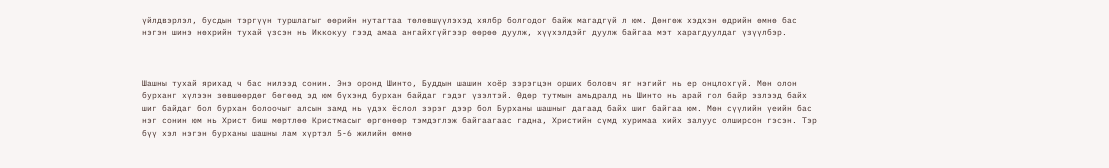үйлдвэрлэл, бусдын тэргүүн туршлагыг өөрийн нутагтаа төлөвшүүлэхэд хялбр болгодог байж магадгүй л юм. Дөнгөж хэдхэн өдрийн өмнө бас нэгэн шинэ нөхрийн тухай үзсэн нь Иккокуу гээд амаа ангайхгүйгээр өөрөө дуулж, хүүхэлдэйг дуулж байгаа мэт харагдуулдаг үзүүлбэр.



Шашны тухай ярихад ч бас нилээд сонин. Энэ оронд Шинто, Буддын шашин хоёр зэрэгцэн орших боловч яг нэгийг нь ер онцлохгүй. Мөн олон бурханг хүлээн зөвшөөрдөг бөгөөд эд юм бүхэнд бурхан байдаг гэдэг үзэлтэй. Өдөр тутмын амьдралд нь Шинто нь арай гол байр эзлээд байх шиг байдаг бол бурхан болоочыг алсын замд нь үдэх ёслол зэрэг дээр бол Бурханы шашныг дагаад байх шиг байгаа юм. Мөн сүүлийн үеийн бас нэг сонин юм нь Христ биш мөртлөө Кристмасыг өргөнөөр тэмдэглэж байгаагаас гадна, Христийн сүмд хуримаа хийх залуус олширсон гэсэн. Тэр бүү хэл нэгэн бурханы шашны лам хүртэл 5-6 жилийн өмнө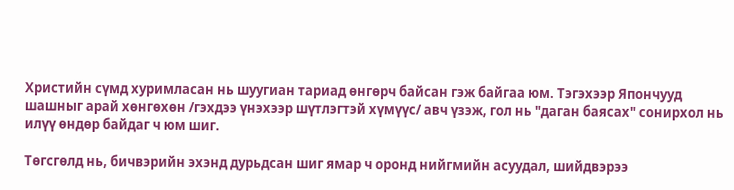Христийн сүмд хуримласан нь шуугиан тариад өнгөрч байсан гэж байгаа юм. Тэгэхээр Япончууд шашныг арай хөнгөхөн /гэхдээ үнэхээр шүтлэгтэй хүмүүс/ авч үзэж, гол нь "даган баясах" сонирхол нь илүү өндөр байдаг ч юм шиг.

Төгсгөлд нь, бичвэрийн эхэнд дурьдсан шиг ямар ч оронд нийгмийн асуудал, шийдвэрээ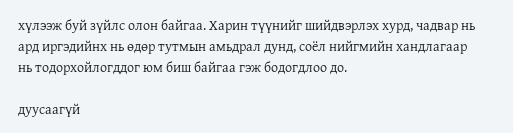хүлээж буй зүйлс олон байгаа. Харин түүнийг шийдвэрлэх хурд, чадвар нь ард иргэдийнх нь өдөр тутмын амьдрал дунд, соёл нийгмийн хандлагаар нь тодорхойлогддог юм биш байгаа гэж бодогдлоо до.

дуусаагүй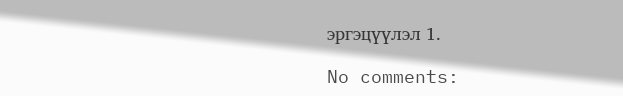эргэцүүлэл 1.

No comments: